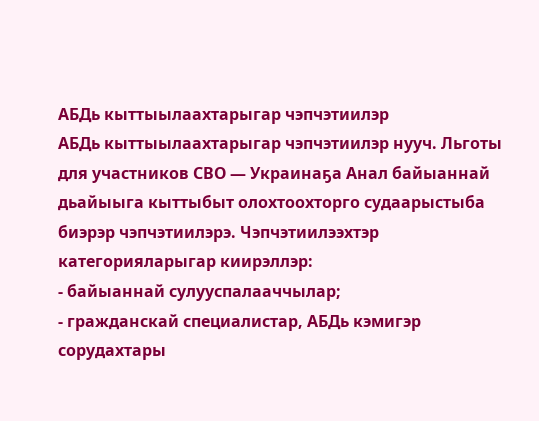АБДь кыттыылаахтарыгар чэпчэтиилэр
АБДь кыттыылаахтарыгар чэпчэтиилэр нууч. Льготы для участников СВО — Украинаҕа Анал байыаннай дьайыыга кыттыбыт олохтоохторго судаарыстыба биэрэр чэпчэтиилэрэ. Чэпчэтиилээхтэр категорияларыгар киирэллэр:
- байыаннай сулууспалааччылар;
- гражданскай специалистар, АБДь кэмигэр сорудахтары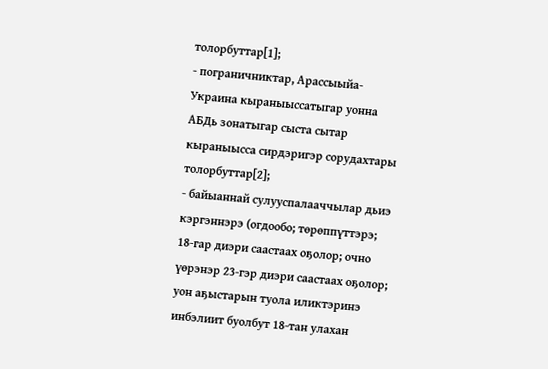толорбуттар[1];
- пограничниктар, Арассыыйа-Украина кыраныыссатыгар уонна АБДь зонатыгар сыста сытар кыраныысса сирдэригэр сорудахтары толорбуттар[2];
- байыаннай сулууспалааччылар дьиэ кэргэннэрэ (огдообо; төрөппүттэрэ; 18-гар диэри саастаах оҕолор; очно үөрэнэр 23-гэр диэри саастаах оҕолор; уон аҕыстарын туола иликтэринэ инбэлиит буолбут 18-тан улахан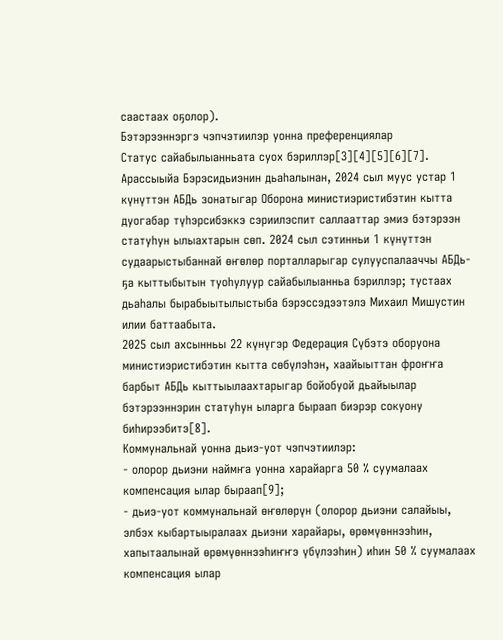саастаах оҕолор).
Бэтэрээннэргэ чэпчэтиилэр уонна преференциялар
Статус сайабылыанньата суох бэриллэр[3][4][5][6][7]. Арассыыйа Бэрэсидьиэнин дьаһалынан, 2024 сыл муус устар 1 күнүттэн АБДь зонатыгар Оборона министиэристибэтин кытта дуогабар түһэрсибэккэ сэриилэспит саллааттар эмиэ бэтэрээн статуһун ылыахтарын сөп. 2024 сыл сэтинньи 1 күнүттэн судаарыстыбаннай өҥөлөр порталларыгар сулууспалааччы АБДь-ҕа кыттыбытын туоһулуур сайабылыанньа бэриллэр; тустаах дьаһалы бырабыытылыстыба бэрэссэдээтэлэ Михаил Мишустин илии баттаабыта.
2025 сыл ахсынньы 22 күнүгэр Федерация Сүбэтэ оборуона министиэристибэтин кытта сөбүлэһэн, хаайыыттан фроҥҥа барбыт АБДь кыттыылаахтарыгар бойобуой дьайыылар бэтэрээннэрин статуһун ыларга быраап биэрэр сокуону биһирээбитэ[8].
Коммунальнай уонна дьиэ-уот чэпчэтиилэр:
- олорор дьиэни наймҥа уонна харайарга 50 % суумалаах компенсация ылар быраап[9];
- дьиэ-уот коммунальнай өҥөлөрүн (олорор дьиэни салайыы, элбэх кыбартыыралаах дьиэни харайары, өрөмүөннээһин, хапытаалынай өрөмүөннээһиҥҥэ үбүлээһин) иһин 50 % суумалаах компенсация ылар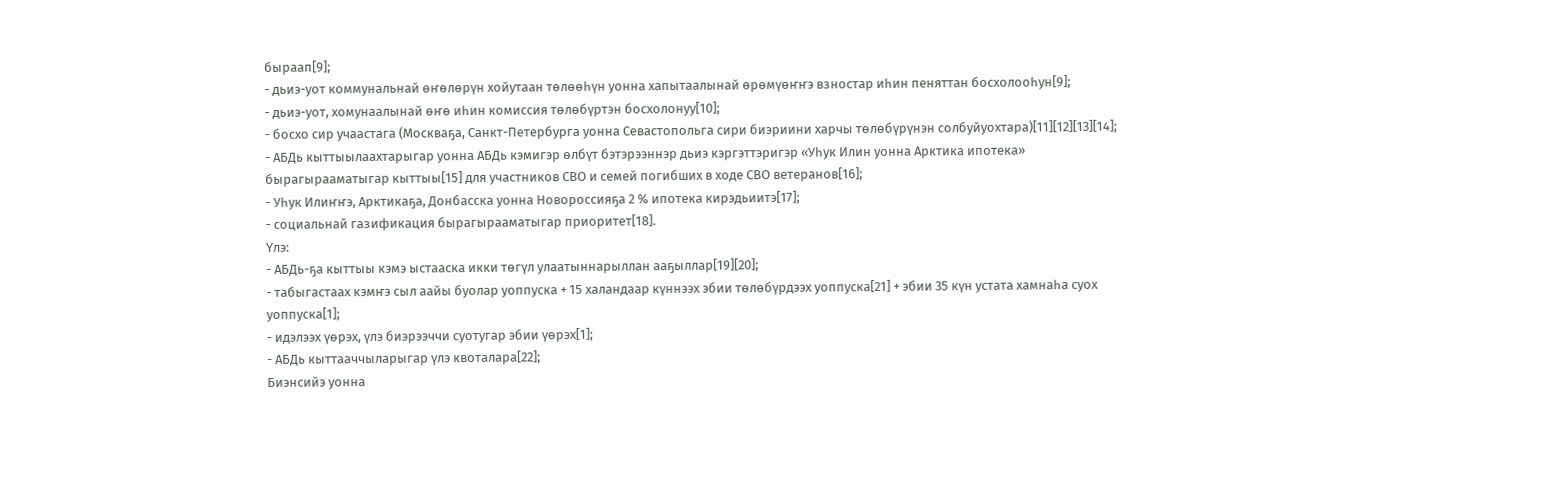быраап[9];
- дьиэ-уот коммунальнай өҥөлөрүн хойутаан төлөөһүн уонна хапытаалынай өрөмүөҥҥэ взностар иһин пеняттан босхолооһун[9];
- дьиэ-уот, хомунаалынай өҥө иһин комиссия төлөбүртэн босхолонуу[10];
- босхо сир учаастага (Москваҕа, Санкт-Петербурга уонна Севастопольга сири биэриини харчы төлөбүрүнэн солбуйуохтара)[11][12][13][14];
- АБДь кыттыылаахтарыгар уонна АБДь кэмигэр өлбүт бэтэрээннэр дьиэ кэргэттэригэр «Уһук Илин уонна Арктика ипотека» бырагырааматыгар кыттыы[15] для участников СВО и семей погибших в ходе СВО ветеранов[16];
- Уһук Илиҥҥэ, Арктикаҕа, Донбасска уонна Новороссияҕа 2 % ипотека кирэдьиитэ[17];
- социальнай газификация бырагырааматыгар приоритет[18].
Үлэ:
- АБДь-ҕа кыттыы кэмэ ыстааска икки төгүл улаатыннарыллан ааҕыллар[19][20];
- табыгастаах кэмҥэ сыл аайы буолар уоппуска + 15 халандаар күннээх эбии төлөбүрдээх уоппуска[21] + эбии 35 күн устата хамнаһа суох уоппуска[1];
- идэлээх үөрэх, үлэ биэрээччи суотугар эбии үөрэх[1];
- АБДь кыттааччыларыгар үлэ квоталара[22];
Биэнсийэ уонна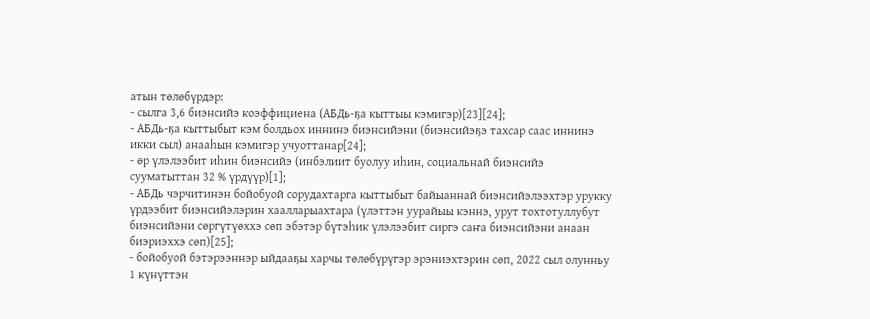атын төлөбүрдэр:
- сылга 3,6 биэнсийэ коэффициена (АБДь-ҕа кыттыы кэмигэр)[23][24];
- АБДь-ҕа кыттыбыт кэм болдьох иннинэ биэнсийэни (биэнсийэҕэ тахсар саас иннинэ икки сыл) анааһын кэмигэр учуоттанар[24];
- өр үлэлээбит иһин биэнсийэ (инбэлиит буолуу иһин, социальнай биэнсийэ сууматыттан 32 % үрдүүр)[1];
- АБДь чэрчитинэн бойобуой сорудахтарга кыттыбыт байыаннай биэнсийэлээхтэр урукку үрдээбит биэнсийэлэрин хаалларыахтара (үлэттэн уурайыы кэннэ, урут тохтотуллубут биэнсийэни сөргүтүөххэ сөп эбэтэр бүтэһик үлэлээбит сиргэ саҥа биэнсийэни анаан биэриэххэ сөп)[25];
- бойобуой бэтэрээннэр ыйдааҕы харчы төлөбүрүгэр эрэниэхтэрин сөп, 2022 сыл олунньу 1 күнүттэн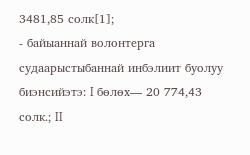3481,85 солк[1];
- байыаннай волонтерга судаарыстыбаннай инбэлиит буолуу биэнсийэтэ: I бөлөх— 20 774,43 солк.; II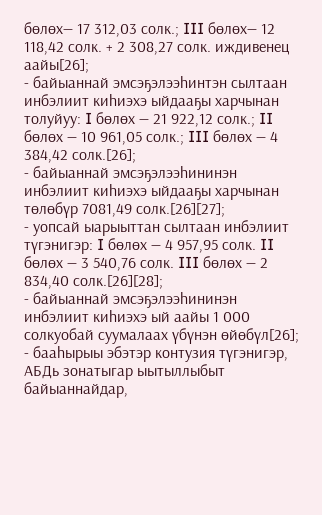бөлөх— 17 312,03 солк.; III бөлөх— 12 118,42 солк. + 2 308,27 солк. иждивенец аайы[26];
- байыаннай эмсэҕэлээһинтэн сылтаан инбэлиит киһиэхэ ыйдааҕы харчынан толуйуу: I бөлөх — 21 922,12 солк.; II бөлөх — 10 961,05 солк.; III бөлөх — 4 384,42 солк.[26];
- байыаннай эмсэҕэлээһининэн инбэлиит киһиэхэ ыйдааҕы харчынан төлөбүр 7081,49 солк.[26][27];
- уопсай ыарыыттан сылтаан инбэлиит түгэнигэр: I бөлөх — 4 957,95 солк. II бөлөх — 3 540,76 солк. III бөлөх — 2 834,40 солк.[26][28];
- байыаннай эмсэҕэлээһининэн инбэлиит киһиэхэ ый аайы 1 000 солкуобай суумалаах үбүнэн өйөбүл[26];
- бааһырыы эбэтэр контузия түгэнигэр, АБДь зонатыгар ыытыллыбыт байыаннайдар,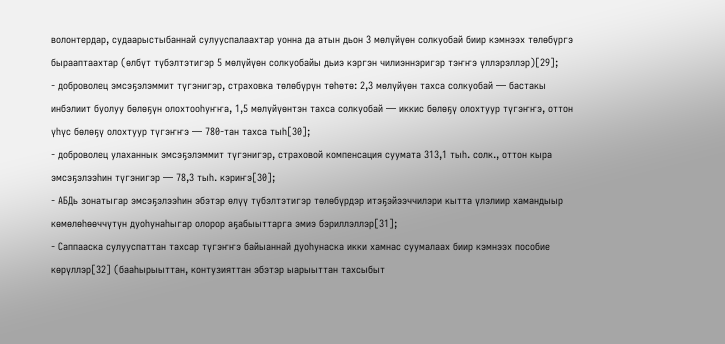волонтердар, судаарыстыбаннай сулууспалаахтар уонна да атын дьон 3 мөлүйүөн солкуобай биир кэмнээх төлөбүргэ бырааптаахтар (өлбүт түбэлтэтигэр 5 мөлүйүөн солкуобайы дьиэ кэргэн чилиэннэригэр тэҥҥэ үллэрэллэр)[29];
- доброволец эмсэҕэлэммит түгэнигэр, страховка төлөбүрүн төһөтө: 2,3 мөлүйүөн тахса солкуобай — бастакы инбэлиит буолуу бөлөҕүн олохтооһуҥҥа, 1,5 мөлүйүөнтэн тахса солкуобай — иккис бөлөҕү олохтуур түгэҥҥэ, оттон үһүс бөлөҕү олохтуур түгэҥҥэ — 780-тан тахса тыһ[30];
- доброволец улаханнык эмсэҕэлэммит түгэнигэр, страховой компенсация суумата 313,1 тыһ. солк., оттон кыра эмсэҕэлээһин түгэнигэр — 78,3 тыһ. кэриҥэ[30];
- АБДь зонатыгар эмсэҕэлээһин эбэтэр өлүү түбэлтэтигэр төлөбүрдэр итэҕэйээччилэри кытта үлэлиир хамандыыр көмөлөһөөччүтүн дуоһунаһыгар олорор аҕабыыттарга эмиэ бэриллэллэр[31];
- Саппааска сулууспаттан тахсар түгэҥҥэ байыаннай дуоһунаска икки хамнас суумалаах биир кэмнээх пособие көрүллэр[32] (бааһырыыттан, контузияттан эбэтэр ыарыыттан тахсыбыт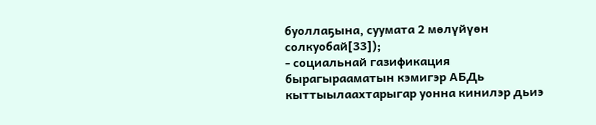буоллаҕына, суумата 2 мөлүйүөн солкуобай[33]);
- социальнай газификация бырагырааматын кэмигэр АБДь кыттыылаахтарыгар уонна кинилэр дьиэ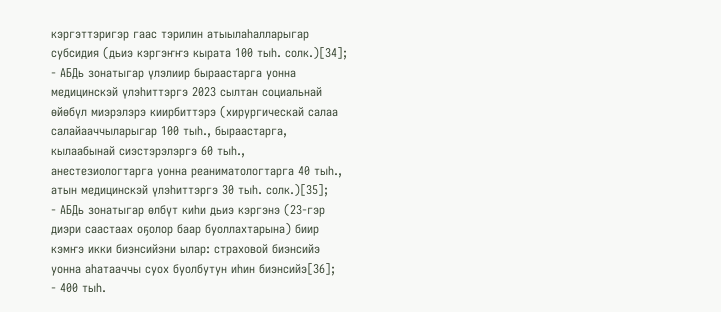кэргэттэригэр гаас тэрилин атыылаһалларыгар субсидия (дьиэ кэргэҥҥэ кырата 100 тыһ. солк.)[34];
- АБДь зонатыгар үлэлиир быраастарга уонна медицинскэй үлэһиттэргэ 2023 сылтан социальнай өйөбүл миэрэлэрэ киирбиттэрэ (хирургическай салаа салайааччыларыгар 100 тыһ., быраастарга, кылаабынай сиэстэрэлэргэ 60 тыһ., анестезиологтарга уонна реаниматологтарга 40 тыһ., атын медицинскэй үлэһиттэргэ 30 тыһ. солк.)[35];
- АБДь зонатыгар өлбүт киһи дьиэ кэргэнэ (23-гэр диэри саастаах оҕолор баар буоллахтарына) биир кэмҥэ икки биэнсийэни ылар: страховой биэнсийэ уонна аһатааччы суох буолбутун иһин биэнсийэ[36];
- 400 тыһ.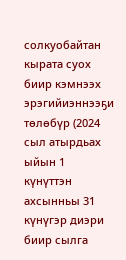солкуобайтан кырата суох биир кэмнээх эрэгийиэннээҕи төлөбүр (2024 сыл атырдьах ыйын 1 күнүттэн ахсынньы 31 күнүгэр диэри биир сылга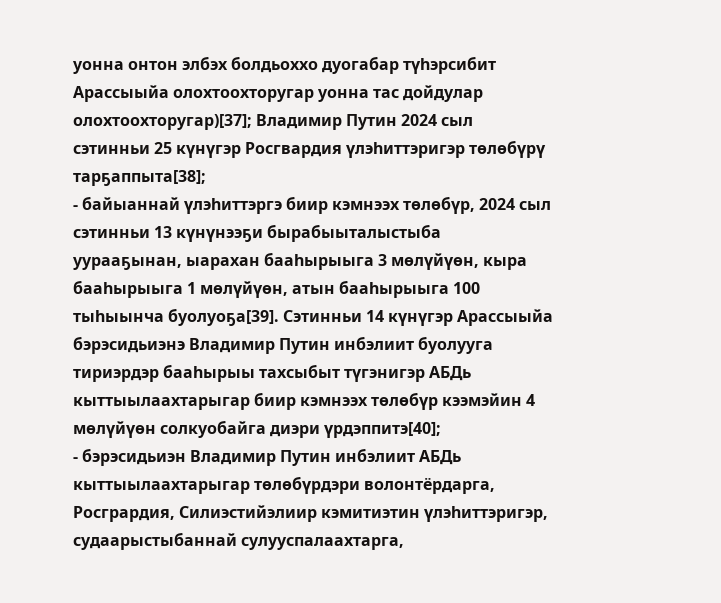уонна онтон элбэх болдьоххо дуогабар түһэрсибит Арассыыйа олохтоохторугар уонна тас дойдулар олохтоохторугар)[37]; Владимир Путин 2024 сыл сэтинньи 25 күнүгэр Росгвардия үлэһиттэригэр төлөбүрү тарҕаппыта[38];
- байыаннай үлэһиттэргэ биир кэмнээх төлөбүр, 2024 сыл сэтинньи 13 күнүнээҕи бырабыыталыстыба уурааҕынан, ыарахан бааһырыыга 3 мөлүйүөн, кыра бааһырыыга 1 мөлүйүөн, атын бааһырыыга 100 тыһыынча буолуоҕа[39]. Сэтинньи 14 күнүгэр Арассыыйа бэрэсидьиэнэ Владимир Путин инбэлиит буолууга тириэрдэр бааһырыы тахсыбыт түгэнигэр АБДь кыттыылаахтарыгар биир кэмнээх төлөбүр кээмэйин 4 мөлүйүөн солкуобайга диэри үрдэппитэ[40];
- бэрэсидьиэн Владимир Путин инбэлиит АБДь кыттыылаахтарыгар төлөбүрдэри волонтёрдарга, Росгрардия, Силиэстийэлиир кэмитиэтин үлэһиттэригэр, судаарыстыбаннай сулууспалаахтарга,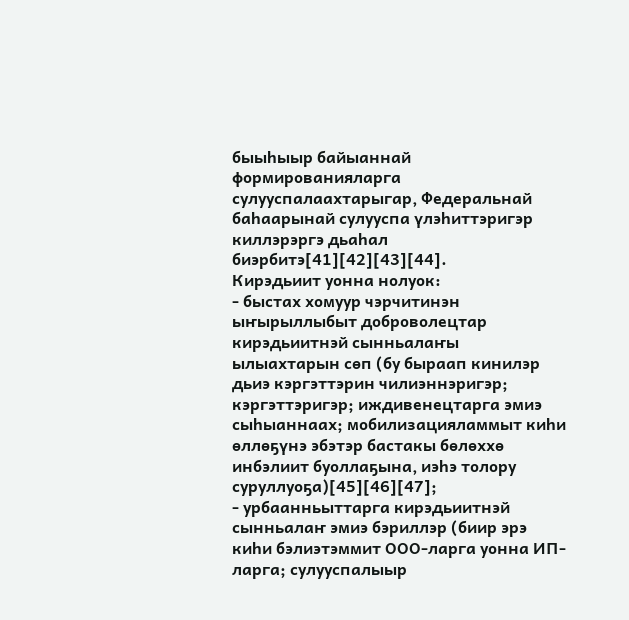быыһыыр байыаннай формированияларга сулууспалаахтарыгар, Федеральнай баһаарынай сулууспа үлэһиттэригэр киллэрэргэ дьаһал биэрбитэ[41][42][43][44].
Кирэдьиит уонна нолуок:
- быстах хомуур чэрчитинэн ыҥырыллыбыт доброволецтар кирэдьиитнэй сынньалаҥы ылыахтарын сөп (бу быраап кинилэр дьиэ кэргэттэрин чилиэннэригэр; кэргэттэригэр; иждивенецтарга эмиэ сыһыаннаах; мобилизацияламмыт киһи өллөҕүнэ эбэтэр бастакы бөлөххө инбэлиит буоллаҕына, иэһэ толору суруллуоҕа)[45][46][47];
- урбаанньыттарга кирэдьиитнэй сынньалаҥ эмиэ бэриллэр (биир эрэ киһи бэлиэтэммит ООО-ларга уонна ИП-ларга; сулууспалыыр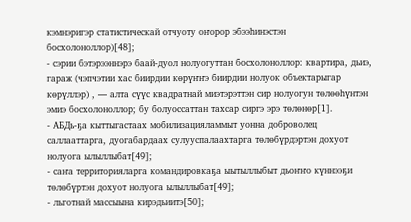кэмнэригэр статистическай отчуоту оҥорор эбээһинэстэн босхолоноллор)[48];
- сэрии бэтэрээннэрэ баай-дуол нолуогуттан босхолоноллор: квартира, дьиэ, гараж (чэпчэтии хас биирдии көрүҥҥэ биирдии нолуок объектарыгар көрүллэр) , — алта сүүс квадратнай миэтэрэттэн сир нолуогун төлөөһүнтэн эмиэ босхолоноллор; бу болуоссаттан тахсар сиргэ эрэ төлөнөр[1].
- АБДь-ҕа кыттыгастаах мобилизацияламмыт уонна доброволец саллааттарга, дуогабардаах сулууспалаахтарга төлөбүрдэртэн дохуот нолуога ылыллыбат[49];
- саҥа территорияларга командировкаҕа ыытыллыбыт дьоҥҥо күннээҕи төлөбүртэн дохуот нолуога ылыллыбат[49];
- льготнай массыына кирэдьиитэ[50];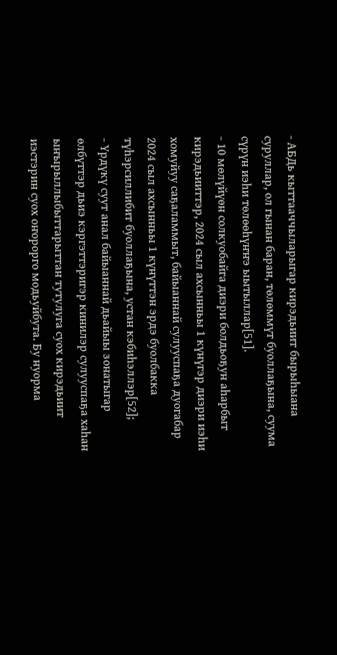- АБДь кыттааччыларыгар кирэдьиит бырыһыана суруллар, ол гынан баран, төлөммүт буоллаҕына, суума сүрүн иэһи төлөөһүҥҥэ ыытыллар[51].
- 10 мөлүйүөн солкуобайга диэри болдьоҕун аһарбыт кирэдьииттэр, 2024 сыл ахсынньы 1 күнүгэр диэри иэһи хомуйуу саҕаламмыт, байыаннай сулууспаҕа дуогабар 2024 сыл ахсынньы 1 күнүттэн эрдэ буолбакка түһэрсиллибит буоллаҕына, устан кэбиһэллэр[52];
- Үрдүкү суут анал байыаннай дьайыы зонатыгар өлбүттэр дьиэ кэргэттэригэр кинилэр сулууспаҕа хаһан ыҥырыллыбыттарыттан тутулуга суох кирэдьиит иэстэрин суох оҥорорго модьуйбута. Бу нуорма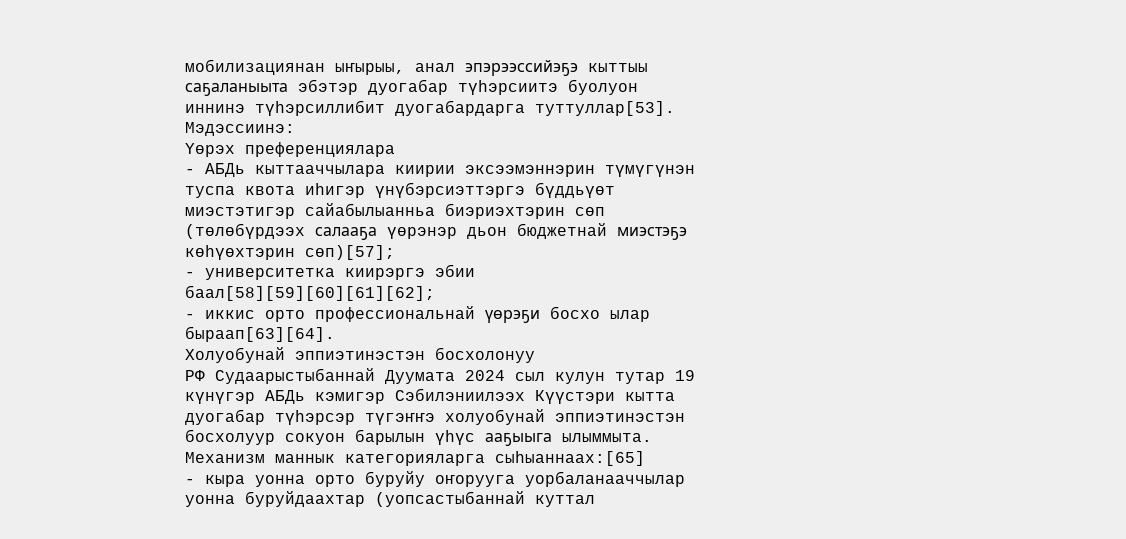мобилизациянан ыҥырыы, анал эпэрээссийэҕэ кыттыы саҕаланыыта эбэтэр дуогабар түһэрсиитэ буолуон иннинэ түһэрсиллибит дуогабардарга туттуллар[53].
Мэдэссиинэ:
Үөрэх преференциялара
- АБДь кыттааччылара киирии эксээмэннэрин түмүгүнэн туспа квота иһигэр үнүбэрсиэттэргэ бүддьүөт миэстэтигэр сайабылыанньа биэриэхтэрин сөп (төлөбүрдээх салааҕа үөрэнэр дьон бюджетнай миэстэҕэ көһүөхтэрин сөп)[57];
- университетка киирэргэ эбии баал[58][59][60][61][62];
- иккис орто профессиональнай үөрэҕи босхо ылар быраап[63][64].
Холуобунай эппиэтинэстэн босхолонуу
РФ Судаарыстыбаннай Дуумата 2024 сыл кулун тутар 19 күнүгэр АБДь кэмигэр Сэбилэниилээх Күүстэри кытта дуогабар түһэрсэр түгэҥҥэ холуобунай эппиэтинэстэн босхолуур сокуон барылын үһүс ааҕыыга ылыммыта. Механизм маннык категорияларга сыһыаннаах:[65]
- кыра уонна орто буруйу оҥорууга уорбаланааччылар уонна буруйдаахтар (уопсастыбаннай куттал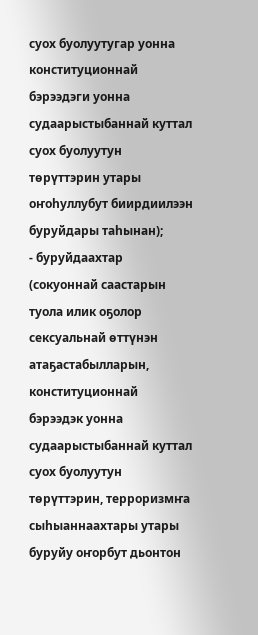суох буолуутугар уонна конституционнай бэрээдэги уонна судаарыстыбаннай куттал суох буолуутун төрүттэрин утары оҥоһуллубут биирдиилээн буруйдары таһынан);
- буруйдаахтар (сокуоннай саастарын туола илик оҕолор сексуальнай өттүнэн атаҕастабылларын, конституционнай бэрээдэк уонна судаарыстыбаннай куттал суох буолуутун төрүттэрин, терроризмҥа сыһыаннаахтары утары буруйу оҥорбут дьонтон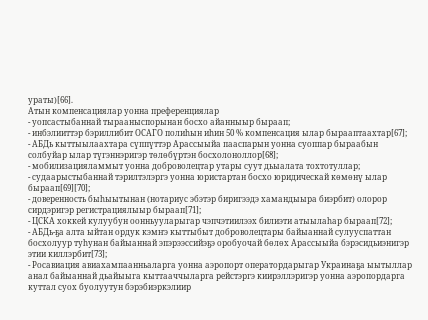ураты)[66].
Атын компенсациялар уонна преференциялар
- уопсастыбаннай тырааныспорынан босхо айанныыр быраап;
- инбэлииттэр бэриллибит ОСАГО полиһын иһин 50 % компенсация ылар бырааптаахтар[67];
- АБДь кыттыылаахтара сүппүттэр Арассыыйа пааспарын уонна суоппар быраабын солбуйар ылар түгэннэригэр төлөбүртэн босхолоноллор[68];
- мобилизацияламмыт уонна доброволецтар утары суут дьыалата тохтотуллар;
- судаарыстыбаннай тэрилтэлэргэ уонна юристартан босхо юридическай көмөнү ылар быраап[69][70];
- доверенность быһыытынан (нотариус эбэтэр биригээдэ хамандыыра биэрбит) олорор сирдэригэр регистрациялыыр быраап[71];
- ЦСКА хоккей кулуубун оонньууларыгар чэпчэтиилээх билиэти атыылаһар быраап[72];
- АБДь-ҕа алта ыйтан ордук кэмҥэ кыттыбыт доброволецтары байыаннай сулууспаттан босхолуур туһунан байыаннай эпэрээссийэҕэ оробуочай бөлөх Арассыыйа бэрэсидьиэнигэр этии киллэрбит[73];
- Росавиация авиахампаанньаларга уонна аэропорт оператордарыгар Украинаҕа ыытыллар анал байыаннай дьайыыга кыттааччыларга рейстэргэ киирэллэригэр уонна аэропордарга куттал суох буолуутун бэрэбиэркэлиир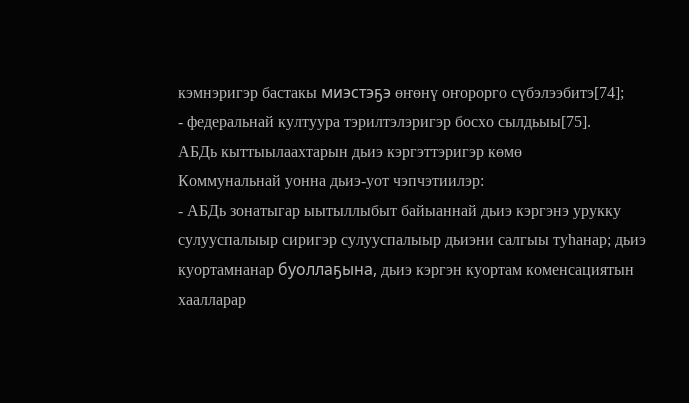кэмнэригэр бастакы миэстэҕэ өҥөнү оҥорорго сүбэлээбитэ[74];
- федеральнай култуура тэрилтэлэригэр босхо сылдьыы[75].
АБДь кыттыылаахтарын дьиэ кэргэттэригэр көмө
Коммунальнай уонна дьиэ-уот чэпчэтиилэр:
- АБДь зонатыгар ыытыллыбыт байыаннай дьиэ кэргэнэ урукку сулууспалыыр сиригэр сулууспалыыр дьиэни салгыы туһанар; дьиэ куортамнанар буоллаҕына, дьиэ кэргэн куортам коменсациятын хаалларар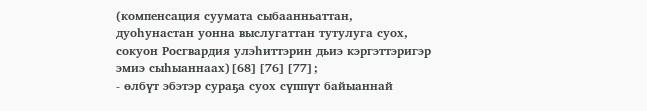(компенсация суумата сыбаанньаттан, дуоһунастан уонна выслугаттан тутулуга суох, сокуон Росгвардия улэһиттэрин дьиэ кэргэттэригэр эмиэ сыһыаннаах)[68][76][77];
- өлбүт эбэтэр сураҕа суох сүппүт байыаннай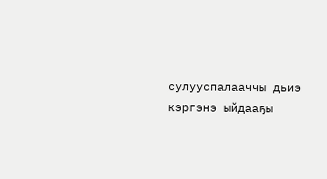сулууспалааччы дьиэ кэргэнэ ыйдааҕы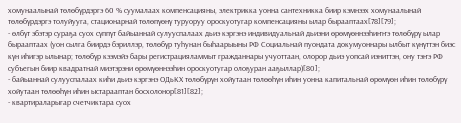хомунаалынай төлөбүрдэргэ 60 % суумалаах компенсацияны, электрикка уонна сантехникка биир кэмнээх хомунаалынай төлөбүрдэргэ толуйууга, стационарнай төлөпүөнү туруоруу ороскуотугар компенсацияны ылар бырааптаах[78][79];
- өлбүт эбэтэр сураҕа суох сүппүт байыаннай сулууспалаах дьиэ кэргэнэ индивидуальнай дьиэни өрөмүөннээһиҥҥэ төлөбүрү ылар бырааптаах (уон сылга биирдэ бэриллэр, төлөбүр туһунан быһаарыыны РФ Социальнай пуондата докумуоннары ылбыт күнүттэн биэс күн иһигэр ылынар; төлөбүр кээмэйэ бары регистрацияламмыт гражданнары учуоттаан, олорор дьиэ уопсай иэниттэн, ону тэҥэ РФ субъегын биир квадратнай миэтэрэни өрөмүөннээһин ороскуотугар олоҕуран ааҕыллар)[80];
- байыаннай сулууспалаах киһи дьиэ кэргэнэ ОДьКХ төлөбүрүн хойутаан төлөөһүн иһин уонна капитальнай өрөмүөн иһин төлөбүрү хойутаан төлөөһүн иһин ыстарааптан босхолонор[81][82];
- квартираларыгар счетчиктара суох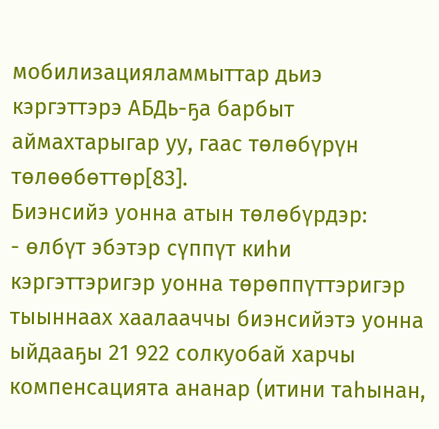мобилизацияламмыттар дьиэ кэргэттэрэ АБДь-ҕа барбыт аймахтарыгар уу, гаас төлөбүрүн төлөөбөттөр[83].
Биэнсийэ уонна атын төлөбүрдэр:
- өлбүт эбэтэр сүппүт киһи кэргэттэригэр уонна төрөппүттэригэр тыыннаах хаалааччы биэнсийэтэ уонна ыйдааҕы 21 922 солкуобай харчы компенсацията ананар (итини таһынан,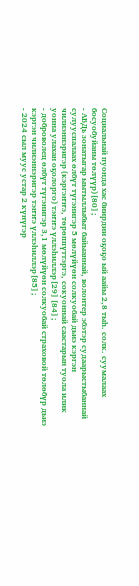Социальнай пуонда хас биирдии оҕоҕо ый аайы 2,8 тыһ. солк. суумалаах босуобуйаны төлүүр)[80];
- АБДь зонатыгар ыытыллыбыт байыаннай, волонтер эбэтэр судаарыстыбаннай сулууспалаах өлбүт түгэнигэр 5 мөлүйүөн солкуобай дьиэ кэргэн чилиэннэригэр (кэргэҥҥэ, төрөппүттэргэ, сокуоннай саастарын туола илик уонна улахан оҕолорго) тэҥҥэ үллэһиллэр[29][84];
- доброволец өлбүт түгэнигэр 3,1 мөлүйүөн солкуобай страховой төлөбүр дьиэ кэргэн чилиэннэригэр тэҥҥэ үллэһиллэр[85];
- 2024 сыл муус устар 2 күнүгэр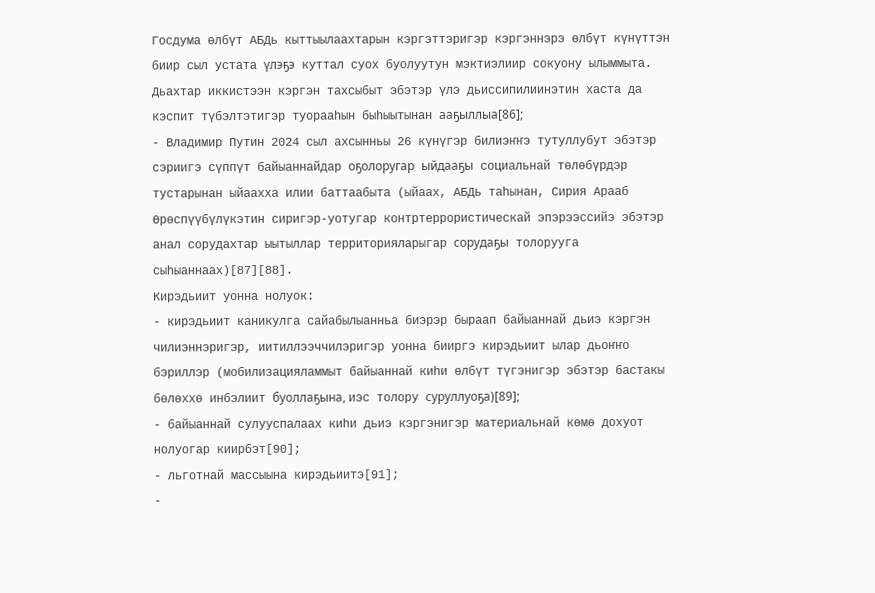Госдума өлбүт АБДь кыттыылаахтарын кэргэттэригэр кэргэннэрэ өлбүт күнүттэн биир сыл устата үлэҕэ куттал суох буолуутун мэктиэлиир сокуону ылыммыта. Дьахтар иккистээн кэргэн тахсыбыт эбэтэр үлэ дьиссипилиинэтин хаста да кэспит түбэлтэтигэр туорааһын быһыытынан ааҕыллыа[86];
- Владимир Путин 2024 сыл ахсынньы 26 күнүгэр билиэҥҥэ тутуллубут эбэтэр сэриигэ сүппүт байыаннайдар оҕолоругар ыйдааҕы социальнай төлөбүрдэр тустарынан ыйаахха илии баттаабыта (ыйаах, АБДь таһынан, Сирия Арааб Өрөспүүбүлүкэтин сиригэр-уотугар контртеррористическай эпэрээссийэ эбэтэр анал сорудахтар ыытыллар территорияларыгар сорудаҕы толорууга сыһыаннаах)[87][88].
Кирэдьиит уонна нолуок:
- кирэдьиит каникулга сайабылыанньа биэрэр быраап байыаннай дьиэ кэргэн чилиэннэригэр, иитиллээччилэригэр уонна бииргэ кирэдьиит ылар дьоҥҥо бэриллэр (мобилизацияламмыт байыаннай киһи өлбүт түгэнигэр эбэтэр бастакы бөлөххө инбэлиит буоллаҕына, иэс толору суруллуоҕа)[89];
- байыаннай сулууспалаах киһи дьиэ кэргэнигэр материальнай көмө дохуот нолуогар киирбэт[90];
- льготнай массыына кирэдьиитэ[91];
-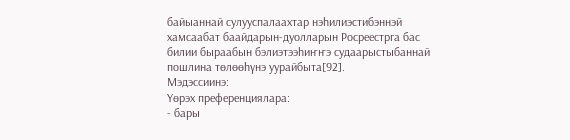байыаннай сулууспалаахтар нэһилиэстибэннэй хамсаабат баайдарын-дуолларын Росреестрга бас билии быраабын бэлиэтээһиҥҥэ судаарыстыбаннай пошлина төлөөһүнэ уурайбыта[92].
Мэдэссиинэ:
Үөрэх преференциялара:
- бары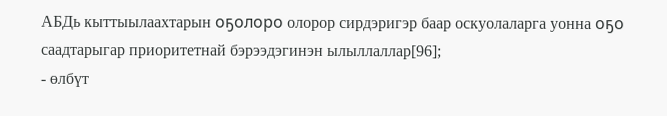АБДь кыттыылаахтарын оҕолоро олорор сирдэригэр баар оскуолаларга уонна оҕо саадтарыгар приоритетнай бэрээдэгинэн ылыллаллар[96];
- өлбүт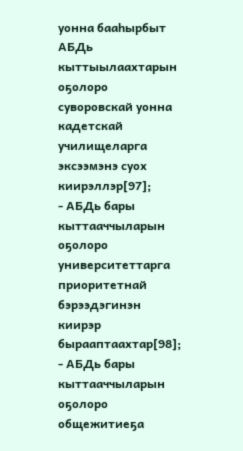уонна бааһырбыт АБДь кыттыылаахтарын оҕолоро суворовскай уонна кадетскай училищеларга эксээмэнэ суох киирэллэр[97];
- АБДь бары кыттааччыларын оҕолоро университеттарга приоритетнай бэрээдэгинэн киирэр бырааптаахтар[98];
- АБДь бары кыттааччыларын оҕолоро общежитиеҕа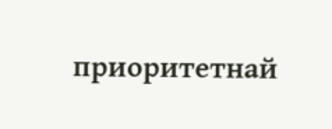приоритетнай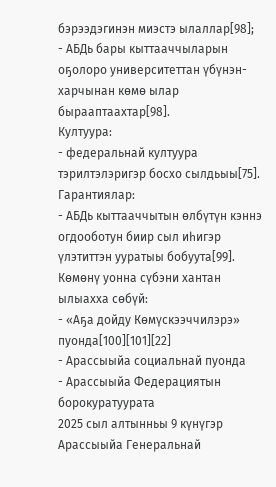бэрээдэгинэн миэстэ ылаллар[98];
- АБДь бары кыттааччыларын оҕолоро университеттан үбүнэн-харчынан көмө ылар бырааптаахтар[98].
Култуура:
- федеральнай култуура тэрилтэлэригэр босхо сылдьыы[75].
Гарантиялар:
- АБДь кыттааччытын өлбүтүн кэннэ огдооботун биир сыл иһигэр үлэтиттэн ууратыы бобуута[99].
Көмөнү уонна сүбэни хантан ылыахха сөбүй:
- «Аҕа дойду Көмүскээччилэрэ» пуонда[100][101][22]
- Арассыыйа социальнай пуонда
- Арассыыйа Федерациятын борокуратуурата
2025 сыл алтынньы 9 күнүгэр Арассыыйа Генеральнай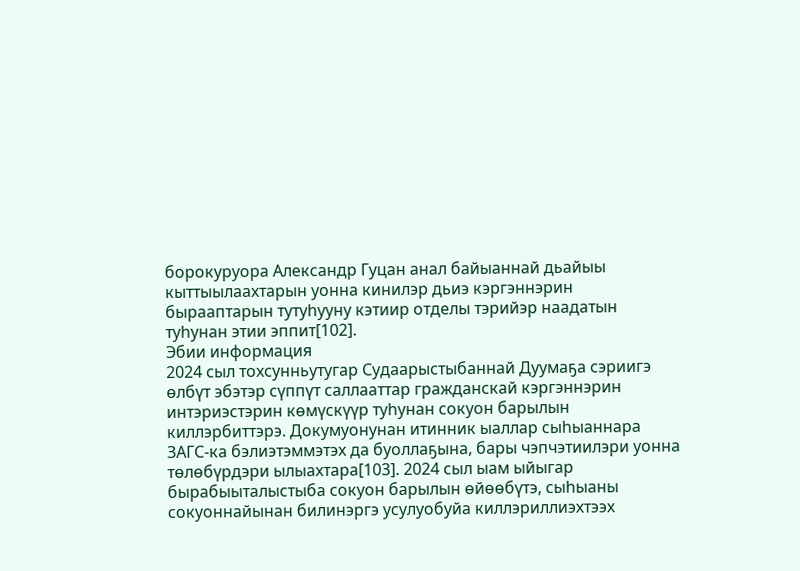борокуруора Александр Гуцан анал байыаннай дьайыы кыттыылаахтарын уонна кинилэр дьиэ кэргэннэрин бырааптарын тутуһууну кэтиир отделы тэрийэр наадатын туһунан этии эппит[102].
Эбии информация
2024 сыл тохсунньутугар Судаарыстыбаннай Дуумаҕа сэриигэ өлбүт эбэтэр сүппүт саллааттар гражданскай кэргэннэрин интэриэстэрин көмүскүүр туһунан сокуон барылын киллэрбиттэрэ. Докумуонунан итинник ыаллар сыһыаннара ЗАГС-ка бэлиэтэммэтэх да буоллаҕына, бары чэпчэтиилэри уонна төлөбүрдэри ылыахтара[103]. 2024 сыл ыам ыйыгар бырабыыталыстыба сокуон барылын өйөөбүтэ, сыһыаны сокуоннайынан билинэргэ усулуобуйа киллэриллиэхтээх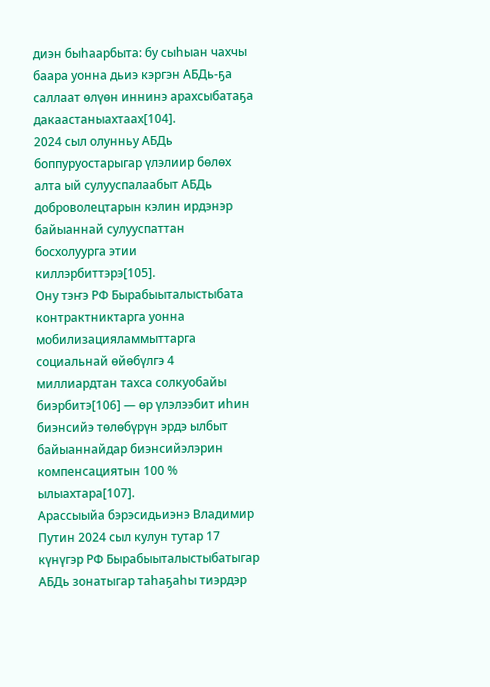диэн быһаарбыта: бу сыһыан чахчы баара уонна дьиэ кэргэн АБДь-ҕа саллаат өлүөн иннинэ арахсыбатаҕа дакаастаныахтаах[104].
2024 сыл олунньу АБДь боппуруостарыгар үлэлиир бөлөх алта ый сулууспалаабыт АБДь доброволецтарын кэлин ирдэнэр байыаннай сулууспаттан босхолуурга этии киллэрбиттэрэ[105].
Ону тэҥэ РФ Бырабыыталыстыбата контрактниктарга уонна мобилизацияламмыттарга социальнай өйөбүлгэ 4 миллиардтан тахса солкуобайы биэрбитэ[106] — өр үлэлээбит иһин биэнсийэ төлөбүрүн эрдэ ылбыт байыаннайдар биэнсийэлэрин компенсациятын 100 % ылыахтара[107].
Арассыыйа бэрэсидьиэнэ Владимир Путин 2024 сыл кулун тутар 17 күнүгэр РФ Бырабыыталыстыбатыгар АБДь зонатыгар таһаҕаһы тиэрдэр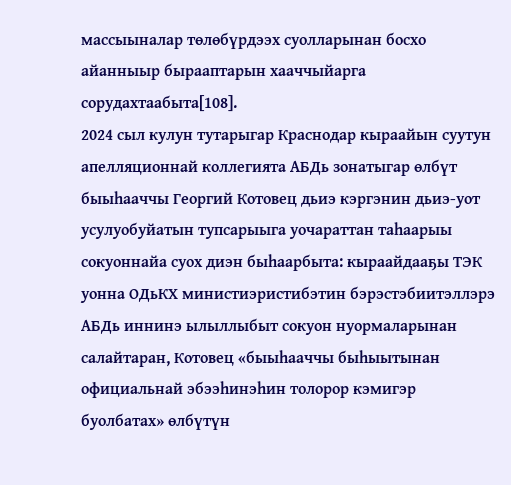массыыналар төлөбүрдээх суолларынан босхо айанныыр бырааптарын хааччыйарга сорудахтаабыта[108].
2024 сыл кулун тутарыгар Краснодар кыраайын суутун апелляционнай коллегията АБДь зонатыгар өлбүт быыһааччы Георгий Котовец дьиэ кэргэнин дьиэ-уот усулуобуйатын тупсарыыга уочараттан таһаарыы сокуоннайа суох диэн быһаарбыта: кыраайдааҕы ТЭК уонна ОДьКХ министиэристибэтин бэрэстэбиитэллэрэ АБДь иннинэ ылыллыбыт сокуон нуормаларынан салайтаран, Котовец «быыһааччы быһыытынан официальнай эбээһинэһин толорор кэмигэр буолбатах» өлбүтүн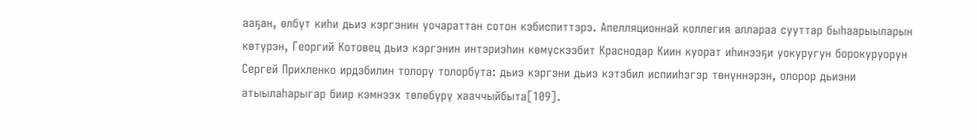ааҕан, өлбүт киһи дьиэ кэргэнин уочараттан сотон кэбиспиттэрэ. Апелляционнай коллегия аллараа сууттар быһаарыыларын көтүрэн, Георгий Котовец дьиэ кэргэнин интэриэһин көмүскээбит Краснодар Киин куорат иһинээҕи уокуругун борокуруорун Сергей Прихленко ирдэбилин толору толорбута: дьиэ кэргэни дьиэ кэтэбил испииһэгэр төнүннэрэн, олорор дьиэни атыылаһарыгар биир кэмнээх төлөбүрү хааччыйбыта[109].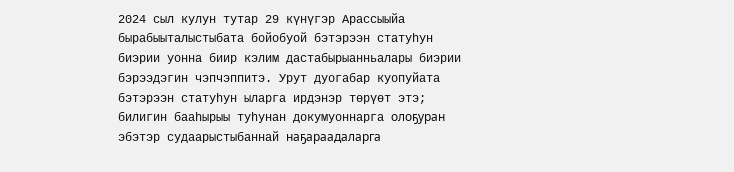2024 сыл кулун тутар 29 күнүгэр Арассыыйа бырабыыталыстыбата бойобуой бэтэрээн статуһун биэрии уонна биир кэлим дастабырыанньалары биэрии бэрээдэгин чэпчэппитэ. Урут дуогабар куопуйата бэтэрээн статуһун ыларга ирдэнэр төрүөт этэ; билигин бааһырыы туһунан докумуоннарга олоҕуран эбэтэр судаарыстыбаннай наҕараадаларга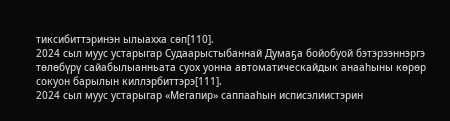тиксибиттэринэн ылыахха сөп[110].
2024 сыл муус устарыгар Судаарыстыбаннай Думаҕа бойобуой бэтэрээннэргэ төлөбүрү сайабылыанньата суох уонна автоматическайдык анааһыны көрөр сокуон барылын киллэрбиттэрэ[111].
2024 сыл муус устарыгар «Мегапир» саппааһын исписэлиистэрин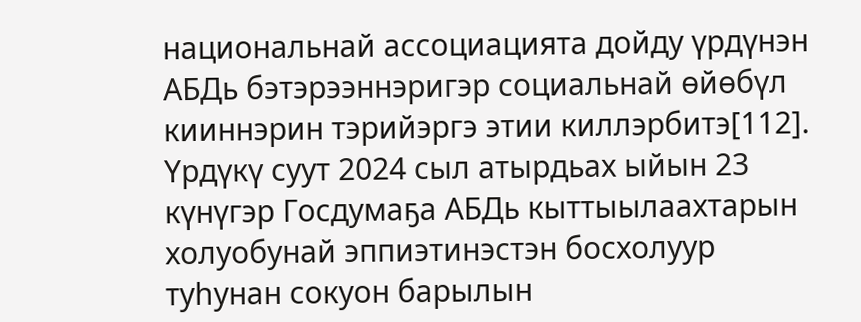национальнай ассоциацията дойду үрдүнэн АБДь бэтэрээннэригэр социальнай өйөбүл кииннэрин тэрийэргэ этии киллэрбитэ[112].
Үрдүкү суут 2024 сыл атырдьах ыйын 23 күнүгэр Госдумаҕа АБДь кыттыылаахтарын холуобунай эппиэтинэстэн босхолуур туһунан сокуон барылын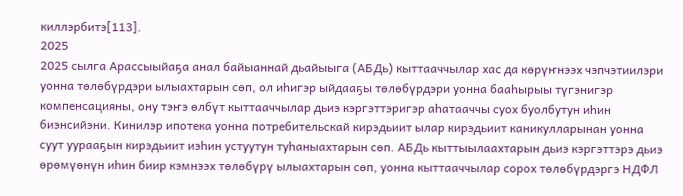киллэрбитэ[113].
2025
2025 сылга Арассыыйаҕа анал байыаннай дьайыыга (АБДь) кыттааччылар хас да көрүҥнээх чэпчэтиилэри уонна төлөбүрдэри ылыахтарын сөп, ол иһигэр ыйдааҕы төлөбүрдэри уонна бааһырыы түгэнигэр компенсацияны, ону тэҥэ өлбүт кыттааччылар дьиэ кэргэттэригэр аһатааччы суох буолбутун иһин биэнсийэни. Кинилэр ипотека уонна потребительскай кирэдьиит ылар кирэдьиит каникулларынан уонна суут уурааҕын кирэдьиит иэһин устуутун туһаныахтарын сөп. АБДь кыттыылаахтарын дьиэ кэргэттэрэ дьиэ өрөмүөнүн иһин биир кэмнээх төлөбүрү ылыахтарын сөп, уонна кыттааччылар сорох төлөбүрдэргэ НДФЛ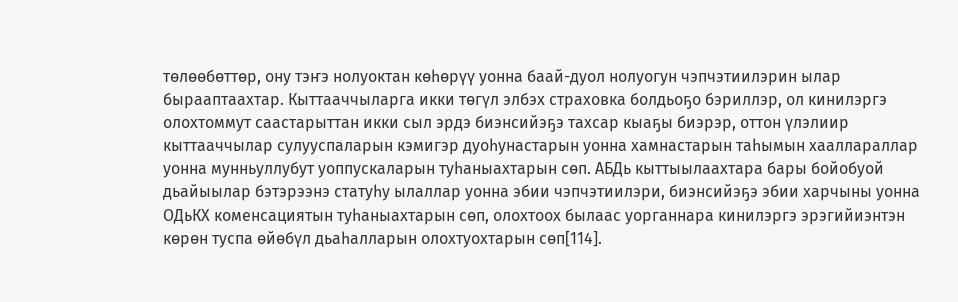төлөөбөттөр, ону тэҥэ нолуоктан көһөрүү уонна баай-дуол нолуогун чэпчэтиилэрин ылар бырааптаахтар. Кыттааччыларга икки төгүл элбэх страховка болдьоҕо бэриллэр, ол кинилэргэ олохтоммут саастарыттан икки сыл эрдэ биэнсийэҕэ тахсар кыаҕы биэрэр, оттон үлэлиир кыттааччылар сулууспаларын кэмигэр дуоһунастарын уонна хамнастарын таһымын хааллараллар уонна мунньуллубут уоппускаларын туһаныахтарын сөп. АБДь кыттыылаахтара бары бойобуой дьайыылар бэтэрээнэ статуһу ылаллар уонна эбии чэпчэтиилэри, биэнсийэҕэ эбии харчыны уонна ОДьКХ коменсациятын туһаныахтарын сөп, олохтоох былаас уорганнара кинилэргэ эрэгийиэнтэн көрөн туспа өйөбүл дьаһалларын олохтуохтарын сөп[114].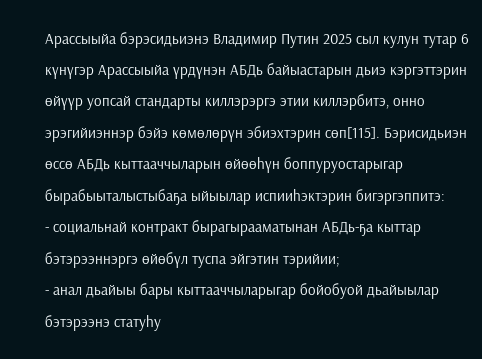Арассыыйа бэрэсидьиэнэ Владимир Путин 2025 сыл кулун тутар 6 күнүгэр Арассыыйа үрдүнэн АБДь байыастарын дьиэ кэргэттэрин өйүүр уопсай стандарты киллэрэргэ этии киллэрбитэ, онно эрэгийиэннэр бэйэ көмөлөрүн эбиэхтэрин сөп[115]. Бэрисидьиэн өссө АБДь кыттааччыларын өйөөһүн боппуруостарыгар бырабыыталыстыбаҕа ыйыылар испииһэктэрин бигэргэппитэ:
- социальнай контракт бырагырааматынан АБДь-ҕа кыттар бэтэрээннэргэ өйөбүл туспа эйгэтин тэрийии;
- анал дьайыы бары кыттааччыларыгар бойобуой дьайыылар бэтэрээнэ статуһу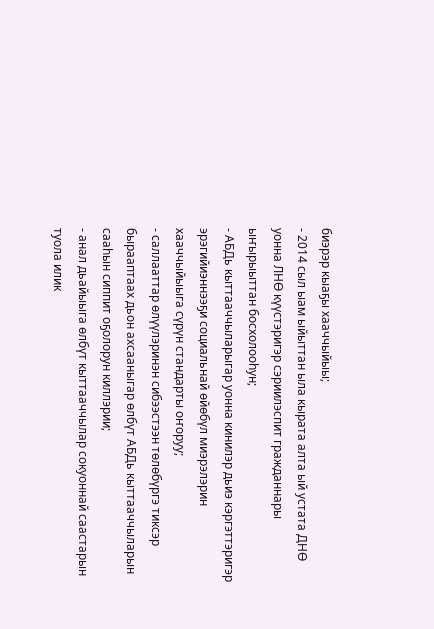биэрэр кыаҕы хааччыйыы;
- 2014 сыл ыам ыйыттан ыла кырата алта ый устата ДНӨ уонна ЛНӨ күүстэригэр сэриилэспит гражданнары ыҥырыыттан босхолооһун;
- АБДь кыттааччыларыгар уонна кинилэр дьиэ кэргэттэригэр эрэгийиэннээҕи социальнай өйөбүл миэрэлэрин хааччыйыыга сүрүн стандарты оҥоруу;
- саллааттар өлүүлэринэн сибээстээн төлөбүргэ тиксэр бырааптаах дьон ахсааныгар өлбүт АБДь кыттааччыларын сааһын сиппит оҕолорун киллэрии;
- анал дьайыыга өлбүт кыттааччылар сокуоннай саастарын туола илик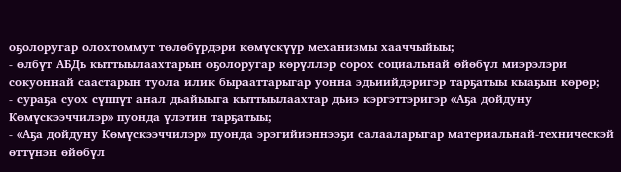оҕолоругар олохтоммут төлөбүрдэри көмүскүүр механизмы хааччыйыы;
- өлбүт АБДь кыттыылаахтарын оҕолоругар көрүллэр сорох социальнай өйөбүл миэрэлэри сокуоннай саастарын туола илик бырааттарыгар уонна эдьиийдэригэр тарҕатыы кыаҕын көрөр;
- сураҕа суох сүппүт анал дьайыыга кыттыылаахтар дьиэ кэргэттэригэр «Аҕа дойдуну Көмүскээччилэр» пуонда үлэтин тарҕатыы;
- «Аҕа дойдуну Көмүскээччилэр» пуонда эрэгийиэннээҕи салааларыгар материальнай-техническэй өттүнэн өйөбүл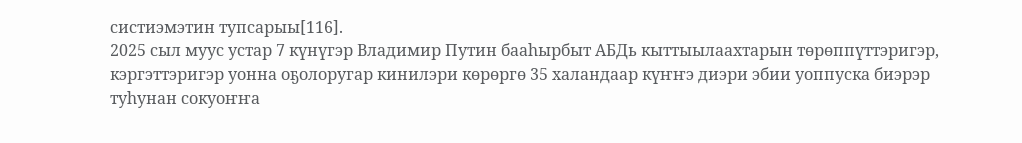систиэмэтин тупсарыы[116].
2025 сыл муус устар 7 күнүгэр Владимир Путин бааһырбыт АБДь кыттыылаахтарын төрөппүттэригэр, кэргэттэригэр уонна оҕолоругар кинилэри көрөргө 35 халандаар күҥҥэ диэри эбии уоппуска биэрэр туһунан сокуоҥҥа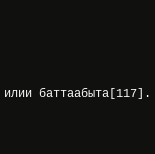илии баттаабыта[117].